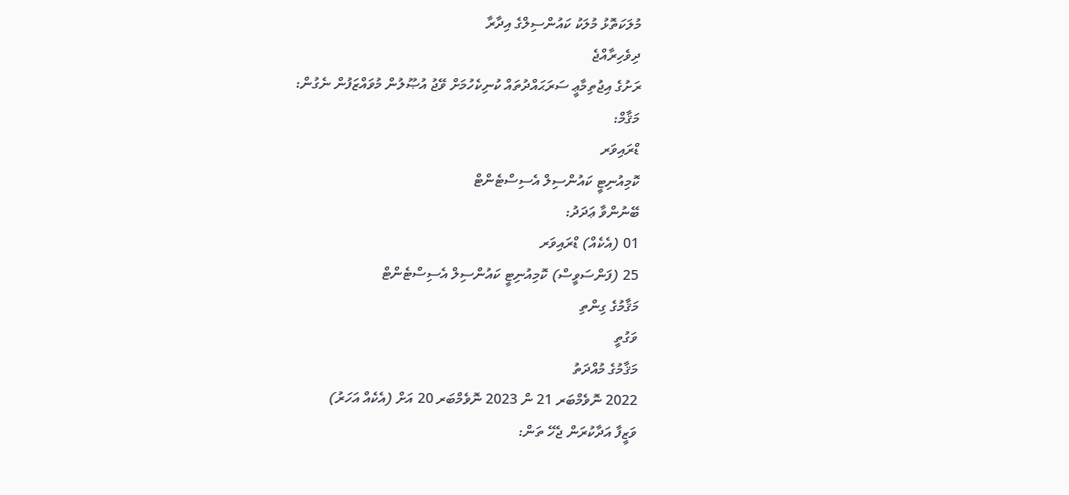މުލަކަތޮޅު މުލަކު ކައުންސިލްގެ އިދާރާ
ދިވެހިރާއްޖެ
ރަށުގެ އިޖުތިމާޢީ ސަރަޙައްދުތައް ކުނިކެހުމަށް ވޭޖު އުޞޫލުން މުވައްޒަފުން ނެގުން:
މަޤާމް:
ޑްރައިވަރ
ކޮމިއުނިޓީ ކައުންސިލް އެސިސްޓެންޓް
ބޭނުންވާ ޢަދަދު:
01 (އެކެއް) ޑްރައިވަރ
25 (ފަންސަވީސް) ކޮމިއުނިޓީ ކައުންސިލް އެސިސްޓެންޓް
މަޤާމުގެ ގިންތި
ވަގުތީ
މަޤާމުގެ މުއްދަތު
2022 ނޮވެމްބަރ 21 ން 2023 ނޮވެމްބަރ 20 އަށް (އެކެއް އަހަރު)
ވަޒީފާ އަދާކުރަން ޖެހޭ ތަން: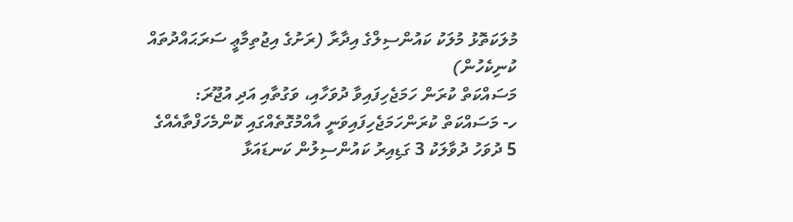މުލަކަތޮޅު މުލަކު ކައުންސިލްގެ އިދާރާ (ރަށުގެ އިޖުތިމާޢީ ސަރަޙައްދުތައް ކުނިކެހުން)
މަސައްކަތް ކުރަން ހަމަޖެހިފައިވާ ދުވަހާއި، ވަގުތާއި އަދި އުޖޫރަ:
ހ- މަސައްކަތް ކުރަންހަމަޖެހިފައިވަނީ އާއްމުގޮތެއްގައި ކޮންމެހަފްތާއެއްގެ 5 ދުވަހު ދުވާލަކު 3 ގަޑިއިރު ކައުންސިލުން ކަނޑައަޅާ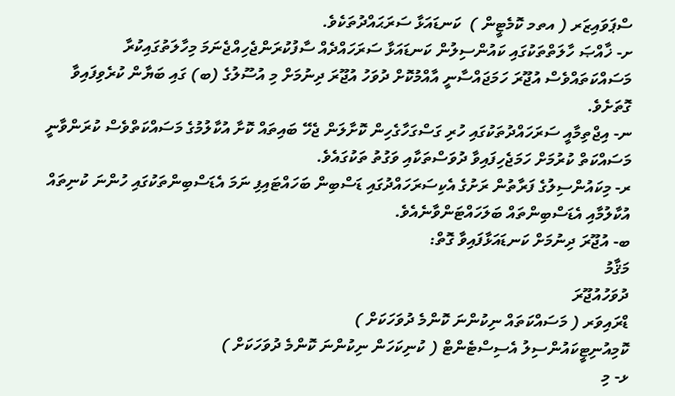ސްޕަވައިޒަރ ( އތމ ކޮމެޓީން )  ކަނޑައަޅާ ސަރަޙައްދުތަކެވެ.
ށ- ޚާއްޞަ ހާލަތްތަކުގައި ކައުންސިލުން ކަނޑައަޅާ ސަރަހައްދެއް ސާފުކުރަންޖެހިއްޖެނަމަ މިހާލަތުގައިކުރާ މަސައްކަތައްވެސް އުޖޫރަ ހަމަޖައްސާނީ އާއްމުކޮށް ދުވަހު އުޖޫރަ ދިނުމަށް މި އުސޫލުގެ (ބ) ގައި ބަޔާން ކުރެވިފައިވާ ގޮތަށެވެ.
ނ- އިޖްތިމާއީ ސަރަހައްދުތަކުގައި ހުރި ގަސްގަހާގެހިން ކޮށާލަން ޖެހޭ ބައިތައް ކޮށާ އުކާލުމުގެ މަސައްކަތްވެސް ކުރަންވާނީ މަސައްކަތް ކުރުމަށް ހަމަޖެހިފައިވާ ދުވަސްތަކާއި ވަގުތު ތަކުގައެވެ.
ރ- މިކައުންސިލުގެ ފަރާތުން ރަށުގެ އެކިސަރަހައްދުގައި ޑަސްބިން ބަހައްޓައިފި ނަމަ އެޑަސްބިންތަކުގައި ހުންނަ ކުނިތައް އުކާލުމާއި އެޑަސްބިންތައް ބަލަހައްޓަންވާނެއެވެ.
ބ- އުޖޫރަ ދިނުމަށް ކަނޑައަޅާފައިވާ ގޮތް:
މަޤާމު
ދުވަހުއުޖޫރަ
ޑްރައިވަރ ( މަސައްކަތައް ނިކުންނަ ކޮންމެ ދުވަހަކަށް )
ކޮމިއުނިޓީކައުންސިލު އެސިސްޓެންޓް ( ކުނިކަހަން ނިކުންނަ ކޮންމެ ދުވަހަކަށް )
ޅ- މި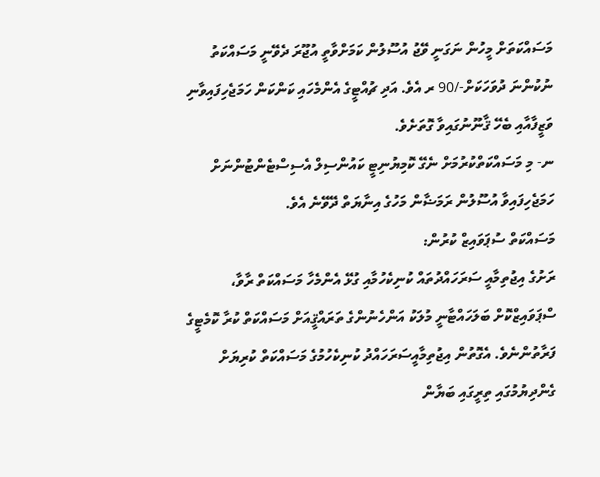މަސައްކަތަށް މީހުން ނަގަނީ ވޭޖު އުސޫލުން ކަމަށްވާތީ އުޖޫރަ ދެވޭނީ މަސައްކަތު ނުކުންނަ ދުވަހަކަށް-/90 ރ އެވެ. އަދި ޗުއްޓީގެ އެންމެހައި ކަންކަން ހަމަޖެހިފައިވާނި ވަޒީފާއާއި ބެހޭ ޤާނޫނުގައިވާ ގޮތަށެވެ.
ނ- މި މަސައްކަތްކުރުމަށް ނެގޭ ކޮމިޔުނިޓީ ކައުންސިލް އެސިސްޓެންޓުންނަށް ހަމަޖެހިފައިވާ އުސޫލުން ރަމަޟާން މަހުގެ އިނާޔަތް ދޭވޭނެ އެވެ.
މަސައްކަތް ސުޕަވައިޒް ކުރުން:
ރަށުގެ އިޖުތިމާއީ ސަރަހައްދުތައް ކުނިކެހުމާއި ގުޅޭ އެންމެހާ މަސައްކަތް ރާވާ، ސްޕަވައިޒްކޮށް ބަލަހައްޓާނީ މުލަކު އަންހެނުންގެ ތަރައްޤީއަށް މަސައްކަތް ކުރާ ކޮމެޓީގެ ފަރާތުންނެވެ. އެގޮތުން އިޖުތިމާއީސަރަހައްދު ކުނިކެހުމުގެ މަސައްކަތް ކުރިޔަށް ގެންދިޔުމުގައި ތިރީގައި ބަޔާން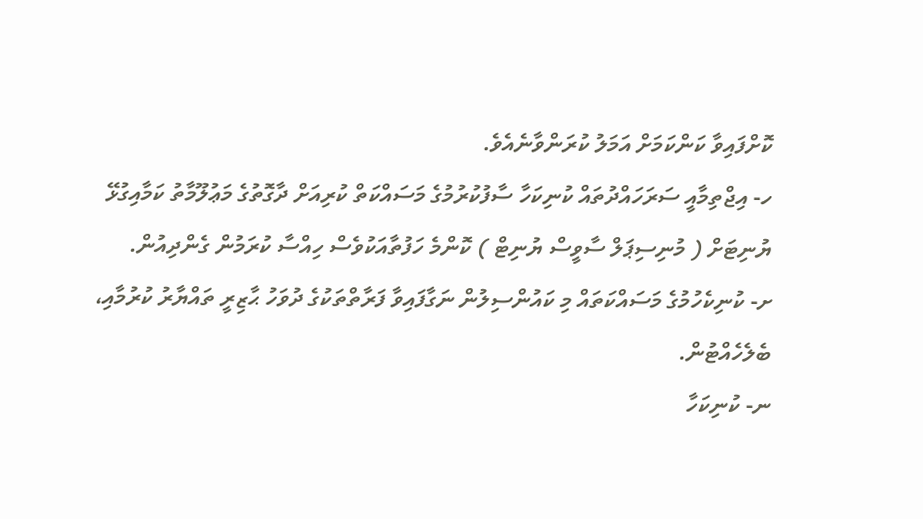ކޮށްފައިވާ ކަންކަމަށް އަމަލު ކުރަންވާނެއެވެ.
ހ- އިޖްތިމާއީ ސަރަހައްދުތައް ކުނިކަހާ ސާފުކުރުމުގެ މަސައްކަތް ކުރިއަށް ދާގޮތުގެ މަޢުލޫމާތު ކަމާއިގުޅޭ ޔުނިޓަށް ( މުނިސިޕަލް ސާވީސް ޔުނިޓް ) ކޮންމެ ހަފުތާއަކުވެސް ހިއްސާ ކުރަމުން ގެންދިއުން.
ށ- ކުނިކެހުމުގެ މަސައްކަތައް މި ކައުންސިލުން ނަގާފައިވާ ފަރާތްތަކުގެ ދުވަހު ޙާޒިރީ ތައްޔާރު ކުރުމާއި، ބެލެހެއްޓުން.
ނ- ކުނިކަހާ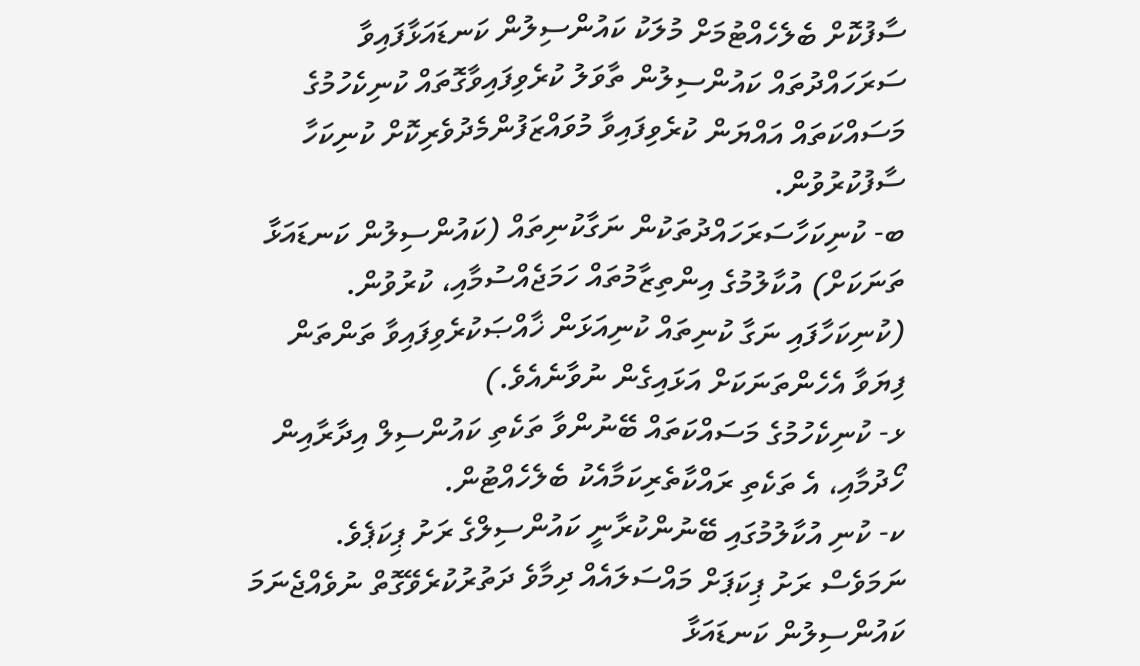ސާފުކޮށް ބެލެހެއްޓުމަށް މުލަކު ކައުންސިލުން ކަނޑައަޅާފައިވާ ސަރަހައްދުތައް ކައުންސިލުން ތާވަލު ކުރެވިފައިވާގޮތައް ކުނިކެހުމުގެ މަސައްކަތައް އައްޔަން ކުރެވިފައިވާ މުވައްޒަފުންމެދުވެރިކޮށް ކުނިކަހާ ސާފުކުރުވުން.
ބ- ކުނިކަހާސަރަހައްދުތަކުން ނަގާކުނިތައް (ކައުންސިލުން ކަނޑައަޅާ ތަނަކަށް) އުކާލުމުގެ އިންތިޒާމުތައް ހަމަޖެއްސުމާއި، ކުރުވުން. (ކުނިކަހާފައި ނަގާ ކުނިތައް ކުނިއަޅަން ޚާއްޞަކުރެވިފައިވާ ތަންތަން ފިޔަވާ އެހެންތަނަކަށް އަޅައިގެން ނުވާނެއެވެ.)
ޅ- ކުނިކެހުމުގެ މަސައްކަތައް ބޭނުންވާ ތަކެތި ކައުންސިލް އިދާރާއިން ހޯދުމާއި، އެ ތަކެތި ރައްކާތެރިކަމާއެކު ބެލެހެއްޓުން.
ކ- ކުނި އުކާލުމުގައި ބޭނުންކުރާނީ ކައުންސިލްގެ ރަށު ޕިކަޕެވެ. ނަމަވެސް ރަށު ޕިކަޕަށް މައްސަލައެއް ދިމާވެ ދަތުރުކުރެވޭގޮތް ނުވެއްޖެނަމަ ކައުންސިލުން ކަނޑައަޅާ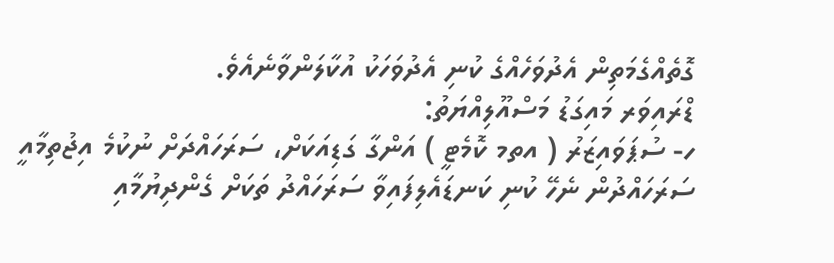ގޮތެއްގެމަތިން އެދުވަހެއްގެ ކުނި އެދުވަހަކު އުކާލަންވާނެއެވެ.
ޑްރައިވަރ މައިގަޑު މަސްއޫލިއްޔަތު:
ހ- ސުޕަވައިޒަރު ( އތމ ކޮމެޓީ ) އަންގާ ގަޑިއަކަށް، ސަރަހައްދަށް ނުކުމެ އިޖުތިމާއީ ސަރަހައްދުން ނެހޭ ކުނި ކަނޑައެލިފައިވާ ސަރަހައްދު ތަކަށް ގެންދިޔުމާއި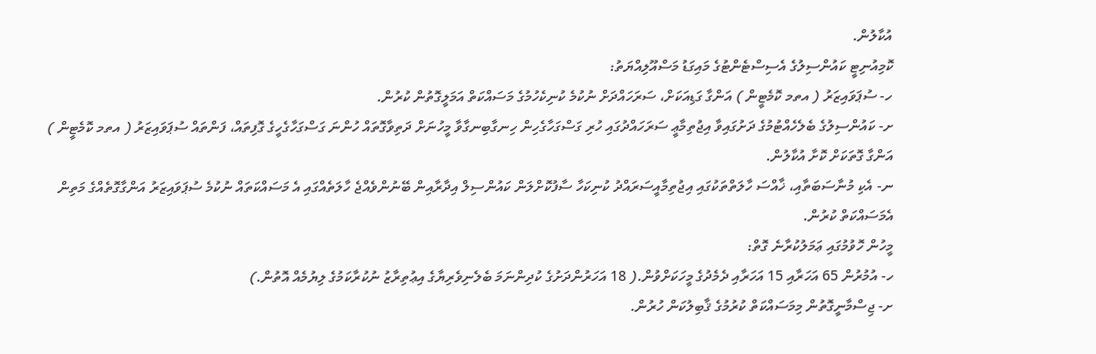އުކާލުން.
ކޮމިއުނިޓީ ކައުންސިލުގެ އެސިސްޓެންޓުގެ މައިގަޑު މަސްއޫލިއްޔަތު:
ހ- ސުޕަވައިޒަރު ( އތމ ކޮމެޓީން ) އަންގާ ގަޑިއަކަށް، ސަރަހައްދަށް ނުކުމެ ކުނިކެހުމުގެ މަސައްކަތް އަމަލީގޮތުން ކުރުން.
ށ- ކައުންސިލުގެ ބެލެހެއްޓުމުގެ ދަށުގައިވާ އިޖުތިމާޢީ ސަރަހައްދުގައި ހުރި ގަސްގަހާގެހިން ހިނގާބިނގާވާ މީހުނަށް ދަތިވާގޮތައް ހުންނަ ގަސްގަހާގެހީގެ ގޮފިތައް، ފަންތައް ސުޕަވައިޒަރު ( އތމ ކޮމެޓީން ) އަންގާ ގޮތަކަށް ކޮށާ އުކާލުން.
ނ- އެކި މުނާސަބަތާއި، ޚާއްސަ ހާލަތްތަކުގައި އިޖުތިމާއީސަރައްދު ކުނިކަހާ ސާފުކޮށްލަން ކައުންސިލް އިދާރާއިން ބޭނުންވެއްޖެ ހާލަތެއްގައި އެ މަސައްކަތައް ނުކުމެ ސުޕަވައިޒަރު އަންގާގޮތެއްގެ މަތިން އެމަސައްކަތް ކުރުން.
މީހުން ހޮވުމުގައި ޢަމަލުކުރާނެ ގޮތް:
ހ- އުމުރުން 65 އަހަރާއި 15 އަހަރާއި ދެމެދުގެ މީހަކަށްވުން.( 18 އަހަރުންދަށުގެ ކުދިންނަމަ ބެލެނިވެރިޔާގެ އިޢުތިރާޒު ނުކުރާކަމުގެ ލިޔުމެއް އޮތުން.)
ށ- ޖިސްމާނީގޮތުން މިމަސައްކަތް ކުރުމުގެ ޤާބިލުކަން ހުރުން.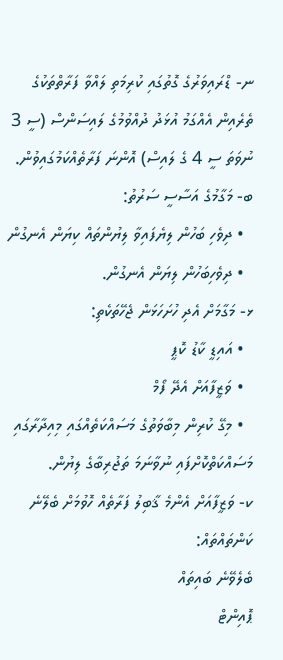ނ- ޑްރައިވަރުގެ ގޮތުގައި ކުރިމަތި ލައްވާ ފަރާތްތަކުގެ ތެރެއިން އެއްގަމު އުޅަދު ދުއްވުމުގެ ލައިސަންސް (ސީ 3 ނުވަތަ ސީ 4 ގެ ލައިސް) އޮންނަ ފަރާތެއްކަމުގައިވުން.
ބ- މަގާމުގެ އަސާސީ ސަރުތު:
  • ދިވެހި ބަހުން ލިޔެފައިވާ ލިޔުންތައް ކިޔަން އެނގުން
  • ދިވެހިބަހުން ލިޔަން އެނގުން.
ޅ- މަގާމަށް އެދި ހުށަހަޅަން ޖެހޭތަކެތި:
  • އައިޑީ ކާޑު ކޮޕީ
  • ވަޒީފާއަށް އެދޭ ފޯމް
  • މިގޭ ކުރިން މިބާވަތުގެ މަސައްކަތެއްގައި މިއިދާރާގައި މަސައްކަތްކޮށްފައި ނުވާނަމަ ތަޖުރިބާގެ ލިޔުން.
ކ- ވަޒީފާއަށް އެންމެ ޤާބިލު ފަރާތެއް ހޮވުމަށް ބެލޭނެ ކަންތައްތައް:
ބެލެވޭނެ ބައިތައް
ޕޮއިންޓް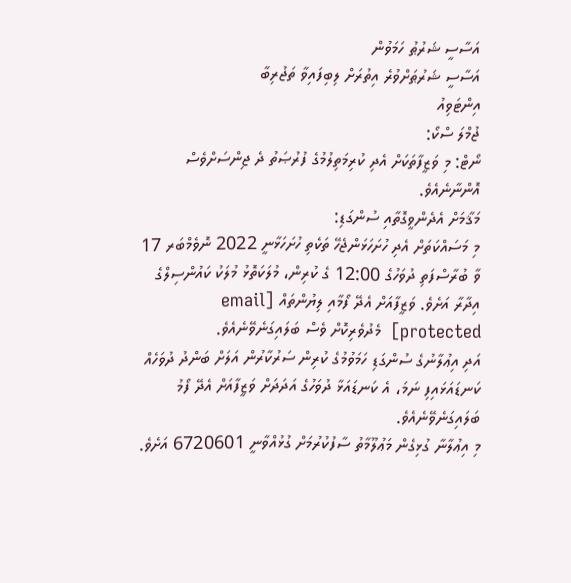އަސާސީ ޝަރުޠު ހަމަވުން
އަސާސީ ޝަރުޠަށްވުރެ އިތުރަށް ލިބިފައިވާ ތަޖުރިބާ
އިންޓަވިއު
ޖުމްލަ ސްކޯ:
ނޯޓް: މި ވަޒީފާތަކަށް އެދި ކުރިމަތިލުމުގެ ފުރުޞަތު ދެ ޖިންސަށްވެސް އޮންނާނެއެވެ.
މަޤާމަށް އެދެންވީގޮތާއި ސުންގަޑި:
މި މަސައްކަތަށް އެދި ހުށަހަޅަންޖެހޭ ތަކެތި ހުށަހަޅާނީ 2022 ނޮވެމްބަރ 17 ވާ ބުރާސްފަތި ދުވަހުގެ 12:00 ގެ ކުރިން، މުލަކަތޮޅު މުލަކު ކައުންސިލްގެ އިދާރާ އަށެވެ. ވަޒީފާއަށް އެދޭ ފޯމާއި ލިޔުންތައް [email protected]  މެދުވެރިކޮށް ވެސް ބަލައިގަނެވޭނެއެވެ.
އަދި އިޢުލާނުގެ ސުންގަޑި ހަމަވުމުގެ ކުރިން ސަރުކާރުން އަލަށް ބަންދު ދުވަހެއް ކަނޑައަޅައިފި ނަމަ، އެ ކަނޑައަޅާ ދުވަހުގެ އަދަދަށް ވަޒީފާއަށް އެދޭ ފޯމު ބަލައިގަނެވޭނެއެވެ.
މި އިޢުލާނާ ގުޅިގެން މަޢުލޫމާތު ސާފުކުރުމަށް ގުޅުއްވާނީ 6720601 އަށެވެ.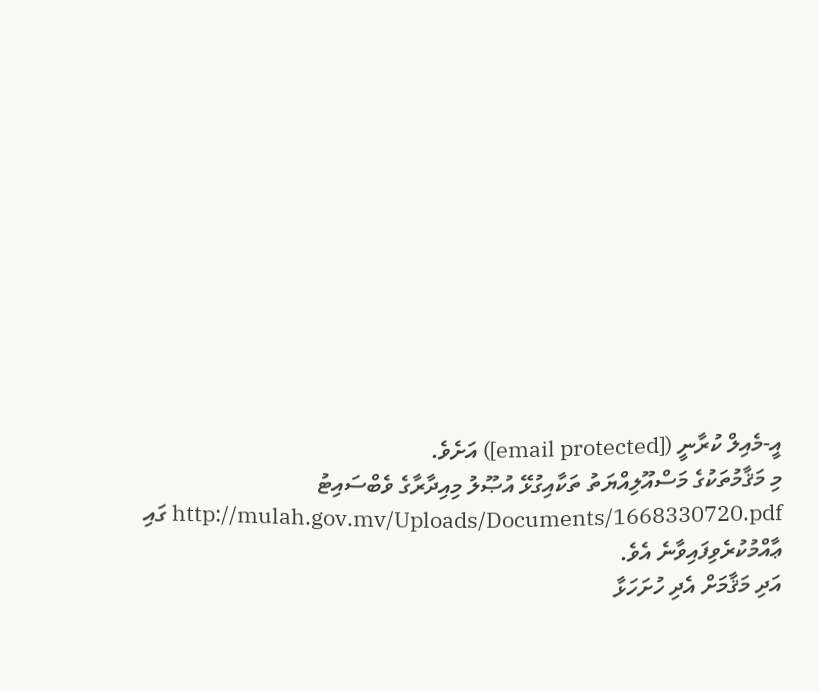އީ-މެއިލް ކުރާނީ ([email protected]) އަށެވެ.
މި މަޤާމުތަކުގެ މަސްއޫލިއްޔަތު ތަކާއިގުޅޭ އުޞޫލު މިއިދާރާގެ ވެބްސައިޓު http://mulah.gov.mv/Uploads/Documents/1668330720.pdf ގައި ޢާއްމުކުރެވިފައިވާނެ އެވެ.
އަދި މަޤާމަށް އެދި ހުށަހަޅާ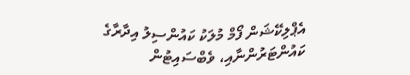އެޕްލިކޭޝަން ފޯމް މުލަކު ކައުންސިލު އިދާރާގެ ކައުންޓަރުންނާއި، ވެބްސައިޓުން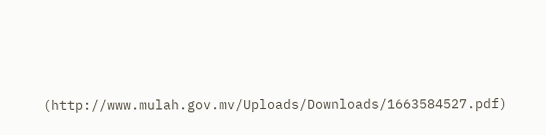(http://www.mulah.gov.mv/Uploads/Downloads/1663584527.pdf)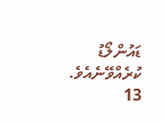ޑައުންލޯޑު ކުރެއްވޭނެއެވެ.
13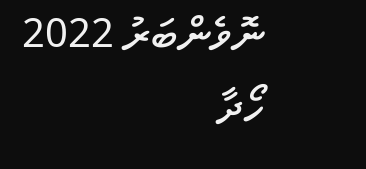ނޮވެންބަރު 2022
ހޯދާ